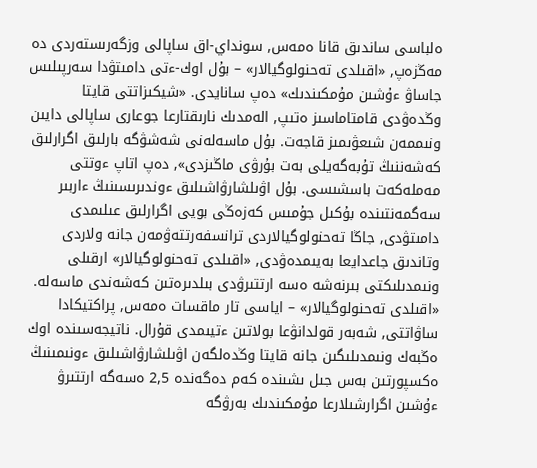ەلباسى ساندىق قانا ەمەس, سونداي-اق ساپالى وزگەرىستەردى دە مەڭزەپ, «اقىلدى تەحنولوگيالار» – بۇل اوك-ءتى دامىتۋدا سەرپىلىس جاساۋ ءۇشىن مۇمكىندىك» دەپ سانايدى. «شيكىزاتتى قايتا وڭدەۋدى قامتاماسىز ەتىپ, الەمدىك نارىقتارعا جوعارى ساپالى دايىن ونىممەن شىعۋىمىز قاجەت. بۇل ماسەلەنى شەشۋگە بارلىق اگرارلىق كەشەننىڭ تۇبەگەيلى بەت بۇرۋى ماڭىزدى», دەپ اتاپ ءوتتى مەملەكەت باسشىسى. بۇل اۋىلشارۋاشىلىق ءوندىرىسىنىڭ ءاربىر سەگمەنتىندە بۇكىل جۇمىس كەزەڭى بويى اگرارلىق عىلىمدى دامىتۋدى, جاڭا تەحنولوگيالاردى ترانسفەرتتەۋمەن جانە ولاردى وتاندىق جاعدايعا بەيىمدەۋدى, «اقىلدى تەحنولوگيالار» ارقىلى ونىمدىلىكتى بىرنەشە ەسە ارتتىرۋدى بىلدىرەتىن كەشەندى ماسەلە.
«اقىلدى تەحنولوگيالار» – اياسى تار ماقسات ەمەس, پراكتيكادا ساۋاتتى, شەبەر قولدانۋعا بولاتىن ءتيىمدى قۇرال. ناتيجەسىندە اوك ەڭبەك ونىمدىلىگىن جانە قايتا وڭدەلگەن اۋىلشارۋاشىلىق ءونىمىنىڭ ەكسپورتىن بەس جىل ىشىندە كەم دەگەندە 2,5 ەسەگە ارتتىرۋ ءۇشىن اگرارشىلارعا مۇمكىندىك بەرۋگە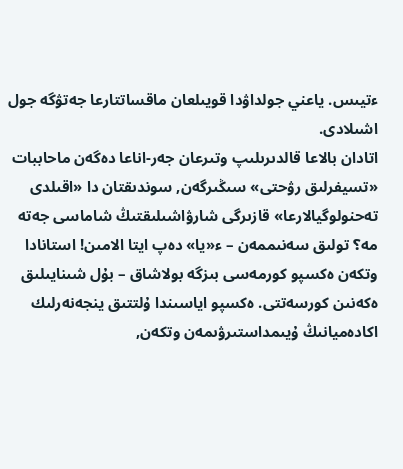ءتيىس. ياعني جولداۋدا قويىلعان ماقساتتارعا جەتۋگە جول اشىلادى.
اتادان بالاعا قالدىرىلىپ وتىرعان جەر-اناعا دەگەن ماحاببات «تسيفرلىق رۋحتى» سىڭىرگەن, سوندىقتان دا «اقىلدى تەحنولوگيالارعا» قازىرگى شارۋاشىلىقتىڭ شاماسى جەتە مە؟ تولىق سەنىممەن – ء«يا» دەپ ايتا الامىن! استانادا وتكەن ەكسپو كورمەسى بىزگە بولاشاق – بۇل شىنايىلىق ەكەنىن كورسەتتى. ەكسپو اياسىندا ۇلتتىق ينجەنەرلىك اكادەميانىڭ ۇيىمداستىرۋىمەن وتكەن,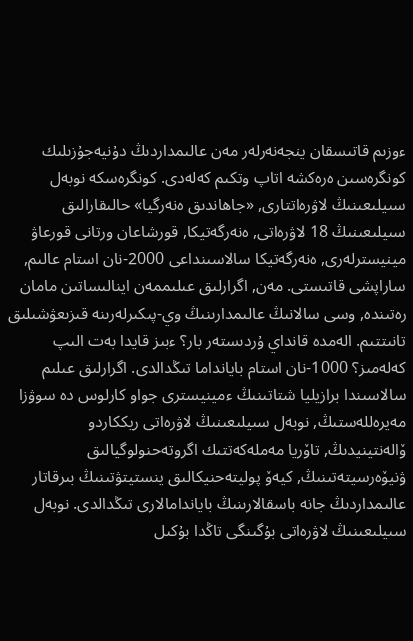ءوزىم قاتىسقان ينجەنەرلەر مەن عالىمداردىڭ دۇنيەجۇزىلىك كونگرەسىن ەرەكشە اتاپ وتكىم كەلەدى. كونگرەسكە نوبەل سىيلىعىنىڭ لاۋرەاتتارى, «جاھاندىق ەنەرگيا» حالىقارالىق سىيلىعىنىڭ 18 لاۋرەاتى, ەنەرگەتيكا, قورشاعان ورتانى قورعاۋ مينيسترلەرى, ەنەرگەتيكا سالاسىنداعى 2000-نان استام عالىم, ساراپشى قاتىستى. مەن, اگرارلىق عىلىممەن اينالىساتىن مامان رەتىندە, وسى سالانىڭ عالىمدارىنىڭ وي-پىكىرلەرىنە قىزىعۋشىلىق تانىتتىم. الەمدە قانداي ۇردىستەر بار؟ ءبىز قايدا بەت الىپ كەلەمىز؟ 1000-نان استام بايانداما تىڭدالدى. اگرارلىق عىلىم سالاسىندا برازيليا شتاتىنىڭ ءمينيسترى جواو كارلوس دە سوۋزا مەيرەللەستىڭ, نوبەل سىيلىعىنىڭ لاۋرەاتى ريككاردو ۆالەنتينيدىڭ, تاۆريا مەملەكەتتىك اگروتەحنولوگيالىق ۋنيۆەرسيتەتىنىڭ, كيەۆ پوليتەحنيكالىق ينستيتۋتىنىڭ بىرقاتار عالىمداردىڭ جانە باسقالارىنىڭ باياندامالارى تىڭدالدى. نوبەل سىيلىعىنىڭ لاۋرەاتى بۇگىنگى تاڭدا بۇكىل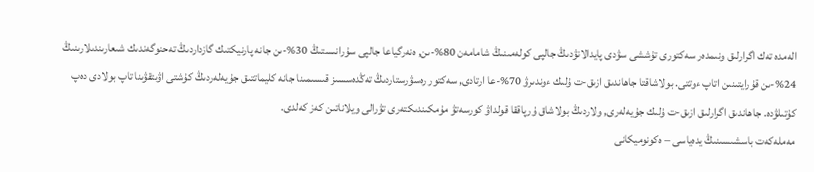الەمدە تەك اگرارلىق ونىمدەر سەكتورى تۇششى سۋدى پايدالانۋدىڭ جالپى كولەمىنىڭ شامامەن 80%-ىن, ەنەرگياعا جالپى سۇرانىستىڭ 30%-ىن جانە پارنيكتىك گازداردىڭ تەحنوگەندىك شىعارىندىلارىنىڭ 24%-ىن قۇرايتىنىن اتاپ ءوتتى. بولاشاقتا جاھاندىق ازىق-ت ۇلىك ءوندىرۋ 70%-عا ارتادى, سەكتور رەسۋرستاردىڭ تەڭدەسسىز قىسىمىنا جانە كليماتتىق جۇيەلەردىڭ كۇشتى اۋىتقۋىنا تاپ بولادى دەپ كۇتىلۋدە. جاھاندىق اگرارلىق ازىق-ت ۇلىك جۇيەلەرى, ولاردىڭ بولاشاق ۇرپاققا قولداۋ كورسەتۋ مۇمكىندىكتەرى تۋرالى ويلاناتىن كەز كەلدى.
مەملەكەت باسشىسىنىڭ يدەياسى – ەكونوميكانى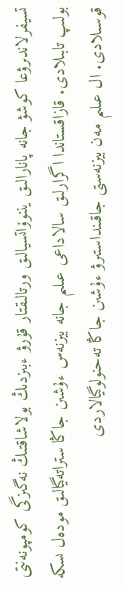تسيفرلاندىرۋعا كوشۋ جانە پانارالىق يننوۆاتسيالىق ورتالىقتار قۇرۋ ءبىزدىڭ بولاشاقتىڭ نەگىزگى كومپونەنتى بولىپ تابىلادى. قازاقستاندا اگرارلىق سالاداعى عىلىم جانە بيزنەس ءۇشىن جاڭا ستراتەگيالىق مودەل ىسكە قوسىلادى. ال عىلىم مەن بيزنەستى جاقىنداستىرۋ ءۇشىن جاڭا تەحنولوگيالاردى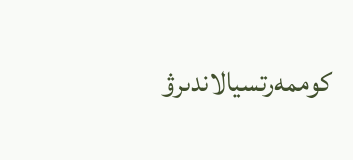كوممەرتسيالاندىرۋ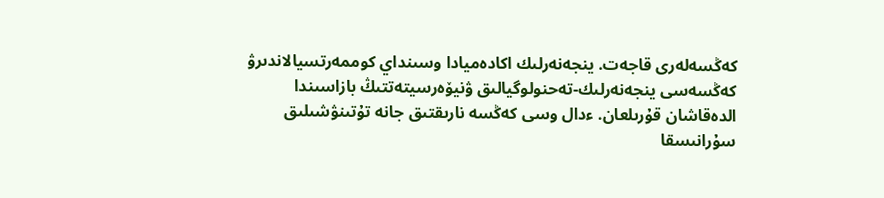كەڭسەلەرى قاجەت. ينجەنەرلىك اكادەميادا وسىنداي كوممەرتسيالاندىرۋ كەڭسەسى ينجەنەرلىك-تەحنولوگيالىق ۋنيۆەرسيتەتتىڭ بازاسىندا الدەقاشان قۇرىلعان. ءدال وسى كەڭسە نارىقتىق جانە تۇتىنۋشىلىق سۇرانىسقا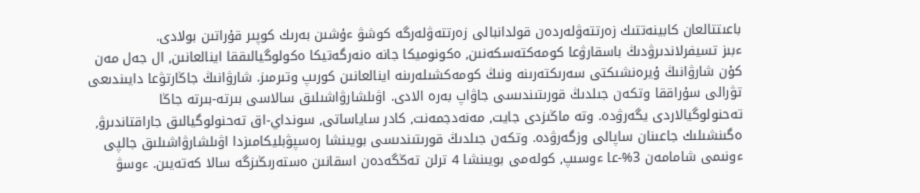باعىتتالعان كابينەتتىك زەرتتەۋلەردەن قولدانبالى زەرتتەۋلەرگە كوشۋ ءۇشىن بەرىك كوپىر قۇراتىن بولادى.
ءبىز تسيفرلاندىرۋدىڭ باسقارۋعا كومەكتەسكەنىن, ەكونوميكا جانە ەنەرگەتيكا ەكولوگيالىققا اينالعانىن, ال جەل مەن كۇن شارۋانىڭ ۇيرەنشىكتى سەرىكتەرىنە ونىڭ كومەكشىلەرىنە اينالعانىن كورىپ وتىرمىز. شارۋانىڭ جاڭارتۋعا دايىندىعى تۋرالى سۇراققا وتكەن جىلدىڭ قورىتىندىسى جاۋاپ بەرە الادى. اۋىلشارۋاشىلىق سالاسى بىرتە-بىرتە جاڭا تەحنولوگيالاردى يگەرۋدە. وتە ماڭىزدى جايت, مەنەدجمەنت, كادر ساياساتى, سونداي-اق تەحنولوگيالىق جاراقتاندىرۋ, ەگىنشىلىك جاعىنان ساپالى وزگەرۋدە. وتكەن جىلدىڭ قورىتىندىسى بويىنشا رەسپۋبليكامىزدا اۋىلشارۋاشىلىق جالپى ءونىمى شامامەن 3%-عا ءوسىپ, كولەمى بويىنشا 4 ترلن تەڭگەدەن اسقانىن ەستەرىڭىزگە سالا كەتەيىن. ءوسۋ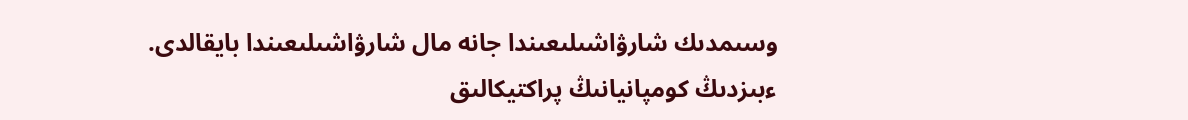وسىمدىك شارۋاشىلىعىندا جانە مال شارۋاشىلىعىندا بايقالدى.
ءبىزدىڭ كومپانيانىڭ پراكتيكالىق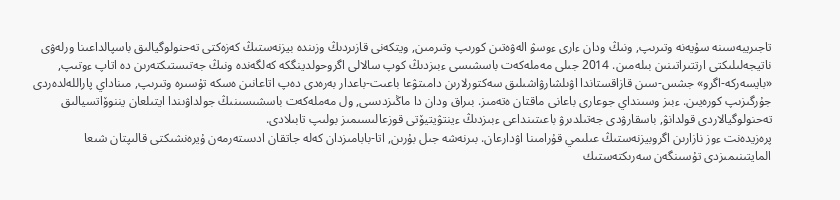تاجىريبەسىنە سۇيەنە وتىرىپ, ونىڭ ودان ءارى ءوسۋ الەۋەتىن كورىپ وتىرمىن, ويتكەنى قازىردىڭ وزىندە بيزنەستىڭ كەزەكتى تەحنولوگيالىق باسپالداعىنا ورلەۋى ناتيجەلىلىكتى ارتتىراتىنىن بىلەمىن. 2014 جىلى مەملەكەت باسشىسى ءبىزدىڭ كوپ سالالى اگروحولدينگكە كەلگەندە ونىڭ جەتىستىكتەرىن دە اتاپ ءوتىپ, «بايسەركە-اگرو» جشس-سىن قازاقستاندا اۋىلشارۋاشىلىق سەكتورلارىن دامىتۋعا باعىت-باعدار بەرەدى دەپ اتاعانىن ەسكە تۇسىرە وتىرىپ, مىناداي پاراللەلدەردى جۇرگىزىپ كورەيىن. ءبىز وسىنداي جوعارى باعانى ماقتان ەتەمىز. بىراق ودان دا ماڭىزدىسى, ول مەملەكەت باسشىسىنىڭ جولداۋىندا ايتىلعان يننوۆاتسيالىق تەحنولوگيالاردى قولدانۋ, باسقارۋدى جەتىلدىرۋ باعىتىنداعى ءبىزدىڭ ءينتۋيتيۆتى قوزعالىسىمىز بولىپ تابىلادى.
پرەزيدەنت ءوز نازارىن اگروبيزنەستىڭ عىلىمي قۇرامىنا اۋدارعان. بىرنەشە جىل بۇرىن, اتا-بابامىزدان كەلە جاتقان ادىستەرمەن ۇيرەنشىكتى قالىپتان شىعا المايتىنىمىزدى تۇسىنگەن سەرىكتەستىك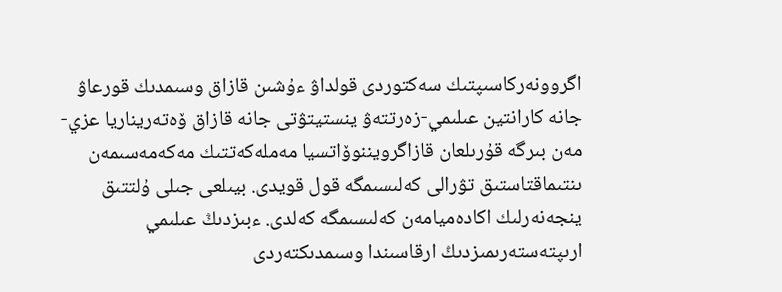اگروونەركاسىپتىك سەكتوردى قولداۋ ءۇشىن قازاق وسىمدىك قورعاۋ جانە كارانتين عىلىمي-زەرتتەۋ ينستيتۋتى جانە قازاق ۆەتەريناريا عزي-مەن بىرگە قۇرىلعان قازاگرويننوۆاتسيا مەملەكەتتىك مەكەمەسىمەن ىنتىماقتاستىق تۋرالى كەلىسىمگە قول قويدى. بيىلعى جىلى ۇلتتىق ينجەنەرلىك اكادەميامەن كەلىسىمگە كەلدى. ءبىزدىڭ عىلىمي ارىپتەستەرىمىزدىڭ ارقاسىندا وسىمدىكتەردى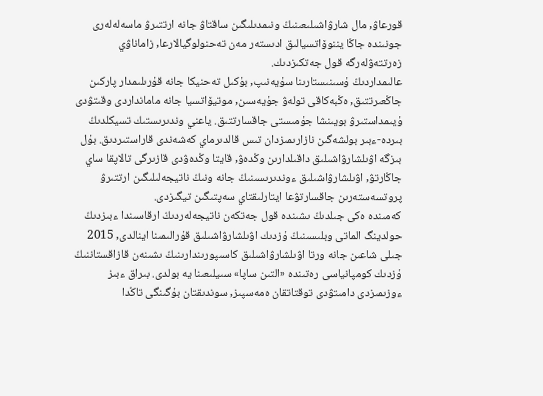قورعاۋ, مال شارۋاشىلىعىنىڭ ونىمدىلىگىن ساقتاۋ جانە ارتتىرۋ ماسەلەلەرى جونىندە جاڭا يننوۆاتسيالىق ادىستەر مەن تەحنولوگيالارعا, زاماناۋي زەرتتەۋلەرگە قول جەتكىزدىك.
عالىمداردىڭ ۇسىنىستارىنا سۇيەنىپ, بۇكىل تەحنيكا جانە قۇرىلىمدار پاركىن جاڭعىرتتىق, ەڭبەكاقى تولەۋ جۇيەسىن, موتيۆاتسيا جانە مامانداردى وقىتۋدى ۇيىمداستىرۋ بويىنشا جۇمىستى جاقسارتتىق. ياعني وندىرىستىك تسيكلدىڭ بىردە-ءبىر بولشەگىن نازارىمىزدان تىس قالدىرماي كەشەندى قاراستىردىق. بۇل بىزگە اۋىلشارۋاشىلىق داقىلدارىن وڭدەۋ, قايتا وڭدەۋدى قازىرگى تالاپقا ساي جاڭارتۋ, اۋىلشارۋاشىلىق ءوندىرىسىنىڭ جانە ونىڭ ناتيجەلىلىگىن ارتتىرۋ پروتسەستەرىن جاقسارتۋعا ايتارلىقتاي سەپتىگىن تيگىزدى.
كەمىندە ەكى جىلدىڭ ىشىندە قول جەتكەن ناتيجەلەردىڭ ارقاسىندا ءبىزدىڭ حولدينگ الماتى وبلىسىنىڭ ۇزدىك اۋىلشارۋاشىلىق قۇرالىمىنا اينالدى, 2015 جىلى شاعىن جانە ورتا اۋىلشارۋاشىلىق كاسىپورىندارىنىڭ ىشىنەن قازاقستاننىڭ ۇزدىك كومپانياسى رەتىندە «التىن ساپا» سىيلىعىنا يە بولدى. بىراق ءبىز ءوزىمىزدى دامىتۋدى توقتاتقان ەمەسپىز, سوندىقتان بۇگىنگى تاڭدا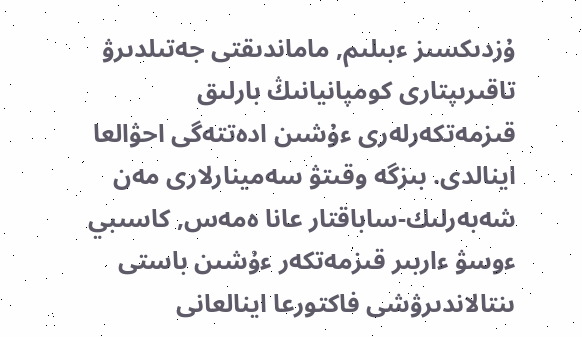ۇزدىكسىز ءبىلىم, ماماندىقتى جەتىلدىرۋ تاقىرىپتارى كومپانيانىڭ بارلىق قىزمەتكەرلەرى ءۇشىن ادەتتەگى احۋالعا اينالدى. بىزگە وقىتۋ سەمينارلارى مەن شەبەرلىك-ساباقتار عانا ەمەس, كاسىبي ءوسۋ ءاربىر قىزمەتكەر ءۇشىن باستى ىنتالاندىرۋشى فاكتورعا اينالعانى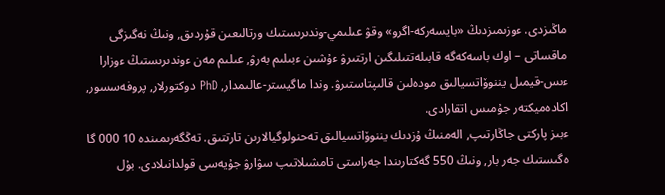ماڭىزدى. ءوزىمىزدىڭ «بايسەركە-اگرو» وقۋ عىلىمي-وندىرىستىك ورتالىعىن قۇردىق, ونىڭ نەگىزگى ماقساتى – اوك باسەكەگە قابىلەتتىلىگىن ارتتىرۋ ءۇشىن ءبىلىم بەرۋ, عىلىم مەن ءوندىرىستىڭ ءوزارا ءىس-قيمىل يننوۆاتسيالىق مودەلىن قالىپتاستىرۋ. وندا ماگيستر-عالىمدار, PhD دوكتورلار, پروفەسسور, اكادەميكتەر جۇمىس اتقارادى.
ءبىز پاركتى جاڭارتىپ, الەمنىڭ ۇزدىك يننوۆاتسيالىق تەحنولوگيالارىن تارتتىق. تەڭگەرىمىندە 10 000 گا ەگىستىك جەر بار, ونىڭ 550 گەكتارىندا جەراستى تامشىلاتىپ سۋارۋ جۇيەسى قولدانىلادى. بۇل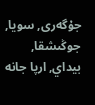جۇگەرى, سويا, جوڭىشقا, بيداي, ارپا جانە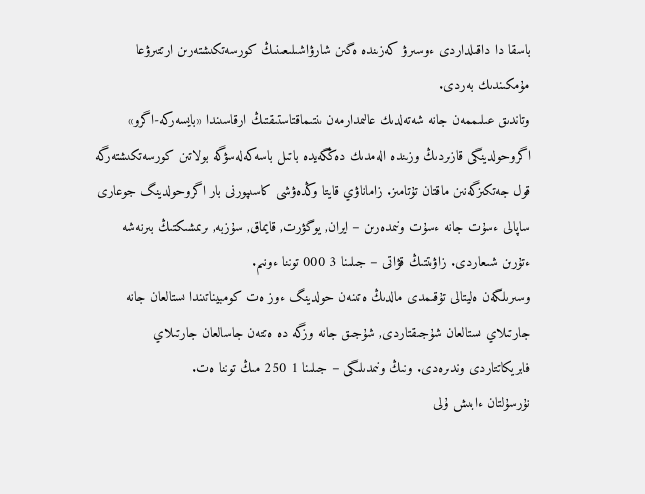باسقا دا داقىلداردى ءوسىرۋ كەزىندە ەگىن شارۋاشىلىعىنىڭ كورسەتكىشتەرىن ارتتىرۋعا مۇمكىندىك بەردى.
وتاندىق عىلىممەن جانە شەتەلدىك عالىمدارمەن ىنتىماقتاستىقتىڭ ارقاسىندا «بايسەركە-اگرو» اگروحولدينگى قازىردىڭ وزىندە الەمدىك دەڭگەيدە باتىل باسەكەلەسۋگە بولاتىن كورسەتكىشتەرگە قول جەتكىزگەنىن ماقتان تۇتامىز. زاماناۋي قايتا وڭدەۋشى كاسىپورنى بار اگروحولدينگ جوعارى ساپالى ءسۇت جانە ءسۇت ونىمدەرىن – ايران, يوگۋرت, قايماق, سۇزبە, ىرىمشىكتىڭ بىرنەشە ءتۇرىن شىعاردى. زاۋىتتىڭ قۋاتى – جىلىنا 3 000 توننا ءونىم.
وسىرىلگەن ەليتالى تۇقىمدى مالدىڭ ەتىنەن حولدينگ ءوز ەت كومبيناتىندا ىستالعان جانە جارتىلاي ىستالعان شۇجىقتاردى, شۇجىق جانە وزگە دە ەتتەن جاسالعان جارتىلاي فابريكاتتاردى وندىرەدى. ونىڭ ونىمدىلىگى – جىلىنا 1 250 مىڭ توننا ەت.
نۇرسۇلتان ءابىش ۇلى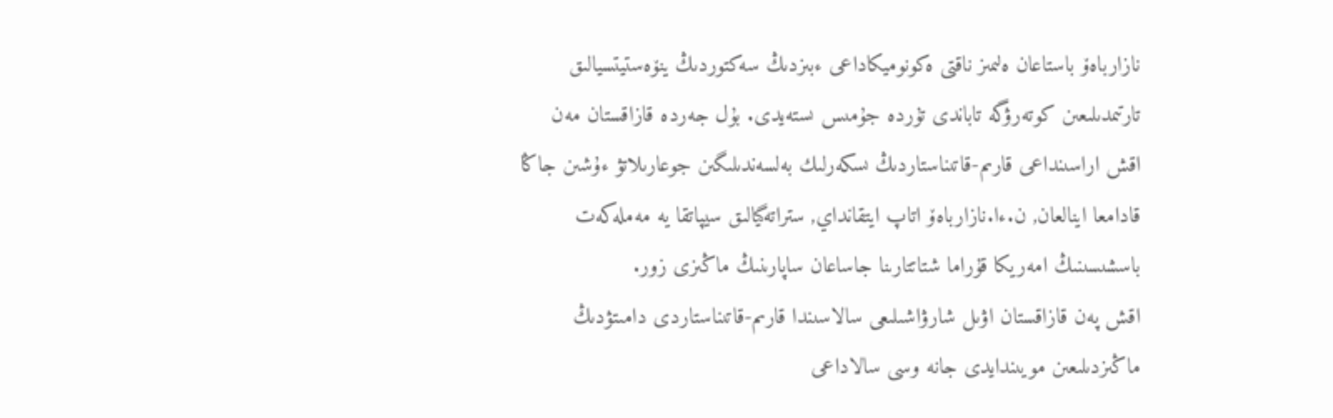نازارباەۆ باستاعان ەلىمىز ناقتى ەكونوميكاداعى ءبىزدىڭ سەكتوردىڭ ينۆەستيتسيالىق تارتىمدىلىعىن كوتەرۋگە تاباندى تۇردە جۇمىس ىستەيدى. بۇل جەردە قازاقستان مەن اقش اراسىنداعى قارىم-قاتىناستاردىڭ ىسكەرلىك بەلسەندىلىگىن جوعارىلاتۋ ءۇشىن جاڭا قادامعا اينالعان, ن.ءا.نازارباەۆ اتاپ ايتقانداي, ستراتەگيالىق سيپاتقا يە مەملەكەت باسشىسىنىڭ امەريكا قۇراما شتاتتارىنا جاساعان ساپارىنىڭ ماڭىزى زور.
اقش پەن قازاقستان اۋىل شارۋاشىلىعى سالاسىندا قارىم-قاتىناستاردى دامىتۋدىڭ ماڭىزدىلىعىن مويىندايدى جانە وسى سالاداعى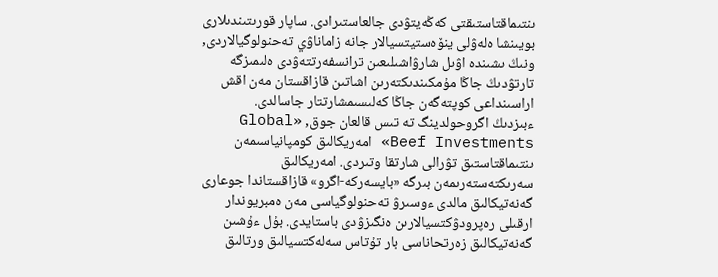ىنتىماقتاستىقتى كەڭەيتۋدى جالعاستىرادى. ساپار قورىتىندىلارى بويىنشا ەلەۋلى ينۆەستيتسيالار جانە زاماناۋي تەحنولوگيالاردى, ونىڭ ىشىندە اۋىل شارۋاشىلىعىن ترانسفەرتتەۋدى ەلىمىزگە تارتۋدىڭ جاڭا مۇمكىندىكتەرىن اشاتىن قازاقستان مەن اقش اراسىنداعى كوپتەگەن جاڭا كەلىسىمشارتتار جاسالدى.
ءبىزدىڭ اگروحولدينگ تە تىس قالعان جوق, «Global Beef Investments» امەريكالىق كومپانياسىمەن ىنتىماقتاستىق تۋرالى شارتقا وتىردى. امەريكالىق سەرىكتەستەرىمەن بىرگە «بايسەركە-اگرو» قازاقستاندا جوعارى گەنەتيكالىق مالدى ءوسىرۋ تەحنولوگياسى مەن ەمبريوندار ارقىلى رەپرودۋكتسيالارىن ەنگىزۋدى باستايدى. بۇل ءۇشىن گەنەتيكالىق زەرتحاناسى بار تۇتاس سەلەكتسيالىق ورتالىق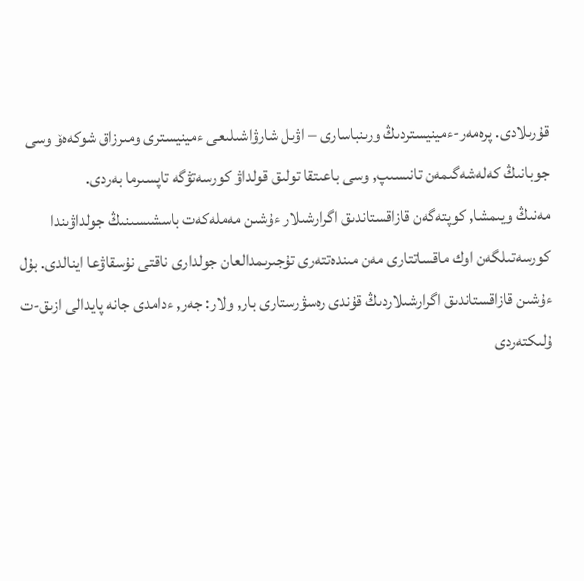قۇرىلادى. پرەمەر-ءمينيستردىڭ ورىنباسارى – اۋىل شارۋاشىلىعى ءمينيسترى ومىرزاق شوكەەۆ وسى جوبانىڭ كەلەشەگىمەن تانىسىپ, وسى باعىتقا تولىق قولداۋ كورسەتۋگە تاپسىرما بەردى.
مەنىڭ ويىمشا, كوپتەگەن قازاقستاندىق اگرارشىلار ءۇشىن مەملەكەت باسشىسىنىڭ جولداۋىندا كورسەتىلگەن اوك ماقساتتارى مەن مىندەتتەرى تۇجىرىمدالعان جولدارى ناقتى نۇسقاۋعا اينالدى. بۇل ءۇشىن قازاقستاندىق اگرارشىلاردىڭ قۇندى رەسۋرستارى بار, ولار: جەر, ءدامدى جانە پايدالى ازىق-ت ۇلىكتەردى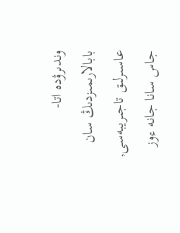وندىرۋدە اتا-بابالارىمىزدىڭ سان عاسىرلىق تاجىريبەسى, جاس سانا جانە ءوز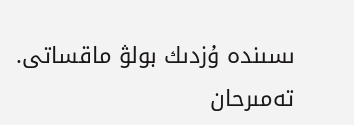ىسىندە ۇزدىك بولۋ ماقساتى.
تەمىرحان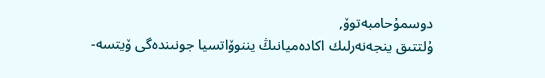دوسمۇحامبەتوۆ,
ۇلتتىق ينجەنەرلىك اكادەميانىڭ يننوۆاتسيا جونىندەگى ۆيتسە-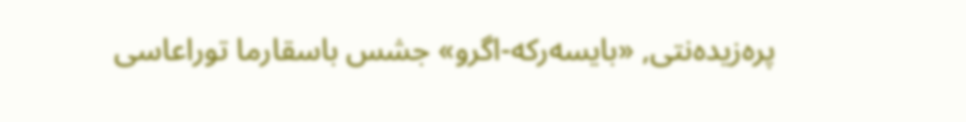پرەزيدەنتى, «بايسەركە-اگرو» جشس باسقارما توراعاسى